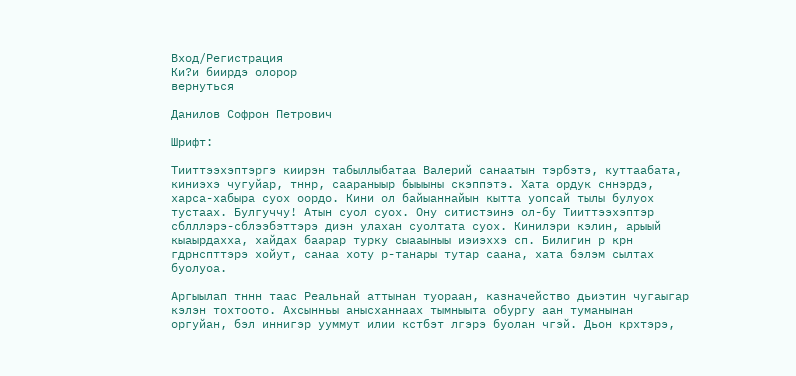Вход/Регистрация
Ки?и биирдэ олорор
вернуться

Данилов Софрон Петрович

Шрифт:

Тииттээхэптэргэ киирэн табыллыбатаа Валерий санаатын тэрбэтэ, куттаабата, киниэхэ чугуйар, тннр, саараныыр быыыны скэппэтэ. Хата ордук сннэрдэ, харса-хабыра суох оордо. Кини ол байыаннайын кытта уопсай тылы булуох тустаах. Булгуччу! Атын суол суох. Ону ситистэинэ ол-бу Тииттээхэптэр сблллэрэ-сблээбэттэрэ диэн улахан суолтата суох. Кинилэри кэлин, арыый кыаырдахха, хайдах баарар турку сыааыныы иэиэххэ сп. Билигин р крн гдрнспттэрэ хойут, санаа хоту р-танары тутар саана, хата бэлэм сылтах буолуоа.

Аргыылап тннн таас Реальнай аттынан туораан, казначейство дьиэтин чугаыгар кэлэн тохтоото. Ахсынньы анысханнаах тымныыта обургу аан туманынан оргуйан, бэл иннигэр ууммут илии кстбэт лгэрэ буолан чгэй. Дьон крхтэрэ,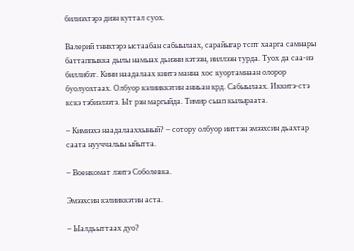билиэхтэрэ диэн куттал суох.

Валерий тннктэрэ ыстаабан сабыылаах, сарайыгар тспт хаарга самнары баттаппыкка дылы намыах дьиэни кэтээн, ииллээн турда. Туох да саа-иэ биллибэт. Кини наадалаах киитэ манна хос куортамнаан олорор буолуохтаах. Олбуор кэлииккэтин анньан крд. Сабыылаах. Иккитэ-стэ кскэ тэбиэлээтэ. Ыт рэн маргыйда. Тимир сыап кылыраата.

– Кимиэхэ наадалааххыный? – сотору олбуор ииттэн эмээхсин дьахтар саата нууччалыы ыйытта.

– Военкомат лэитэ Соболевка.

Эмээхсин кэлииккэтин аста.

– Ыалдьыттаах дуо?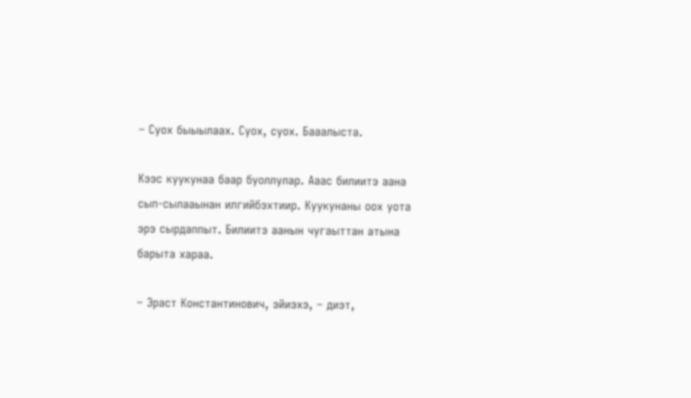– Суох быыылаах. Суох, суох. Бааалыста.

Кээс куукунаа баар буоллулар. Ааас билиитэ аана сып-сылааынан илгийбэхтиир. Куукунаны оох уота эрэ сырдаппыт. Билиитэ аанын чугаыттан атына барыта хараа.

– Эраст Константинович, эйиэхэ, – диэт,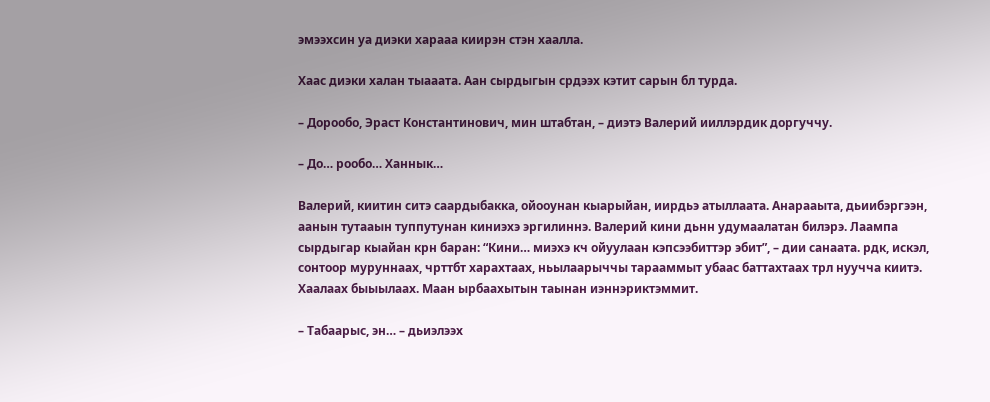эмээхсин уа диэки харааа киирэн стэн хаалла.

Хаас диэки халан тыааата. Аан сырдыгын срдээх кэтит сарын бл турда.

– Дорообо, Эраст Константинович, мин штабтан, – диэтэ Валерий ииллэрдик доргуччу.

– До… рообо… Ханнык…

Валерий, киитин ситэ саардыбакка, ойооунан кыарыйан, иирдьэ атыллаата. Анарааыта, дьиибэргээн, аанын тутааын туппутунан киниэхэ эргилиннэ. Валерий кини дьнн удумаалатан билэрэ. Лаампа сырдыгар кыайан крн баран: “Кини… миэхэ кч ойуулаан кэпсээбиттэр эбит”, – дии санаата. рдк, искэл, сонтоор муруннаах, чрттбт харахтаах, ньылаарыччы тарааммыт убаас баттахтаах трл нуучча киитэ. Хаалаах быыылаах. Маан ырбаахытын таынан иэннэриктэммит.

– Табаарыс, эн… – дьиэлээх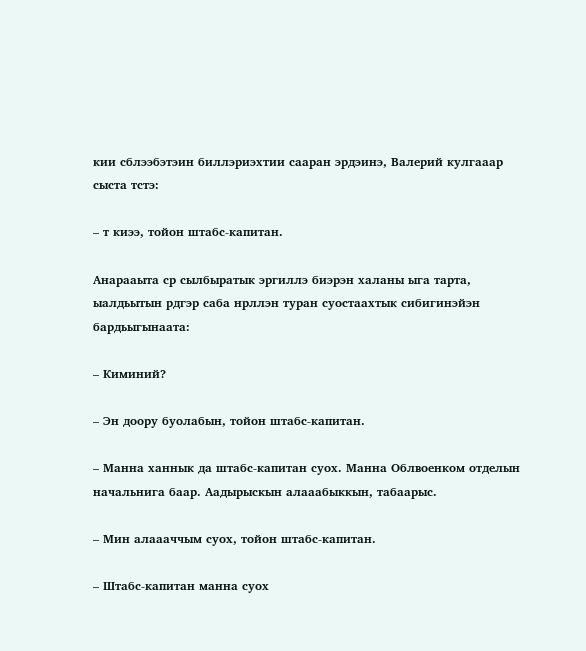кии сблээбэтэин биллэриэхтии сааран эрдэинэ, Валерий кулгааар сыста тстэ:

– т киээ, тойон штабс-капитан.

Анарааыта ср сылбыратык эргиллэ биэрэн халаны ыга тарта, ыалдьытын рдгэр саба нрллэн туран суостаахтык сибигинэйэн бардьыгынаата:

– Киминий?

– Эн доору буолабын, тойон штабс-капитан.

– Манна ханнык да штабс-капитан суох. Манна Облвоенком отделын начальнига баар. Аадырыскын алааабыккын, табаарыс.

– Мин алаааччым суох, тойон штабс-капитан.

– Штабс-капитан манна суох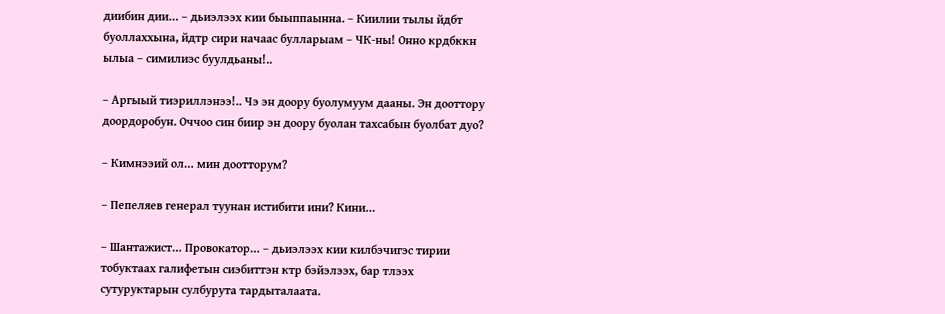диибин дии… – дьиэлээх кии быыппаынна. – Киилии тылы йдбт буоллаххына, йдтр сири начаас булларыам – ЧК-ны! Онно крдбккн ылыа – симилиэс буулдьаны!..

– Аргыый тиэриллэнээ!.. Чэ эн доору буолумуум дааны. Эн дооттору доордоробун. Оччоо син биир эн доору буолан тахсабын буолбат дуо?

– Кимнээий ол… мин доотторум?

– Пепеляев генерал туунан истибити ини? Кини…

– Шантажист… Провокатор… – дьиэлээх кии килбэчигэс тирии тобуктаах галифетын сиэбиттэн ктр бэйэлээх, бар тлээх сутуруктарын сулбурута тардыталаата.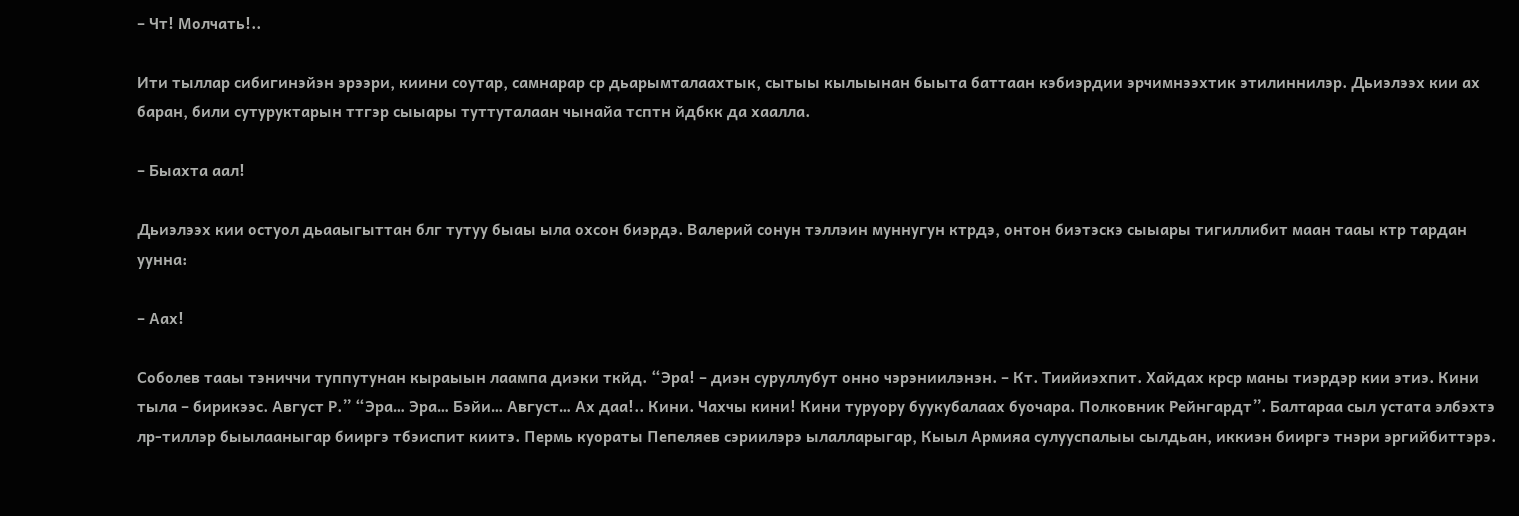– Чт! Молчать!..

Ити тыллар сибигинэйэн эрээри, киини соутар, самнарар ср дьарымталаахтык, сытыы кылыынан быыта баттаан кэбиэрдии эрчимнээхтик этилиннилэр. Дьиэлээх кии ах баран, били сутуруктарын ттгэр сыыары туттуталаан чынайа тсптн йдбкк да хаалла.

– Быахта аал!

Дьиэлээх кии остуол дьааыгыттан блг тутуу быаы ыла охсон биэрдэ. Валерий сонун тэллэин муннугун ктрдэ, онтон биэтэскэ сыыары тигиллибит маан тааы ктр тардан уунна:

– Аах!

Соболев тааы тэниччи туппутунан кыраыын лаампа диэки ткйд. “Эра! – диэн суруллубут онно чэрэниилэнэн. – Кт. Тиийиэхпит. Хайдах крср маны тиэрдэр кии этиэ. Кини тыла – бирикээс. Август Р.” “Эра… Эра… Бэйи… Август… Ах даа!.. Кини. Чахчы кини! Кини туруору буукубалаах буочара. Полковник Рейнгардт”. Балтараа сыл устата элбэхтэ лр-тиллэр быылааныгар бииргэ тбэиспит киитэ. Пермь куораты Пепеляев сэриилэрэ ылалларыгар, Кыыл Армияа сулууспалыы сылдьан, иккиэн бииргэ тнэри эргийбиттэрэ.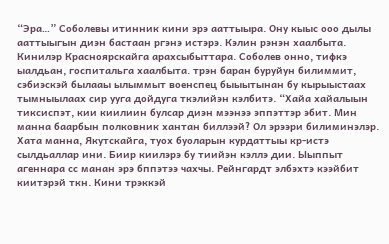“Эра…” Соболевы итинник кини эрэ ааттыыра. Ону кыыс ооо дылы ааттыыгын диэн бастаан ргэнэ истэрэ. Кэлин рэнэн хаалбыта. Кинилэр Красноярскайга арахсыбыттара. Соболев онно, тифкэ ыалдьан, госпитальга хаалбыта. трэн баран буруйун билиммит, сэбиэскэй былааы ылыммыт военспец быыытынан бу кырыыстаах тымныылаах сир ууга дойдуга ткэлийэн кэлбитэ. “Хайа хайалыын тиксиспэт, кии киилиин булсар диэн мээнээ эппэттэр эбит. Мин манна баарбын полковник хантан биллээй? Ол эрээри билиминэлэр. Хата манна, Якутскайга, туох буоларын курдаттыы кр-истэ сылдьаллар ини. Биир киилэрэ бу тиийэн кэллэ дии. Ыыппыт агеннара сс манан эрэ бппэтээ чахчы. Рейнгардт элбэхтэ кээйбит киитэрэй ткн. Кини трэккэй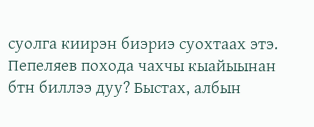суолга киирэн биэриэ суохтаах этэ. Пепеляев похода чахчы кыайыынан бтн биллээ дуу? Быстах, албын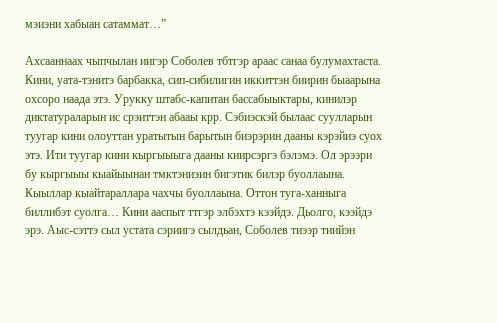мэиэни хабыан сатаммат…”

Ахсааннаах чыпчылан иигэр Соболев тбтгэр араас санаа булумахтаста. Кини, уата-тэнитэ барбакка, сип-сибилигин иккиттэн биирин быаарына охсоро наада этэ. Урукку штабс-капитан бассабыыктары, кинилэр диктатураларын ис срэиттэн абааы крр. Сэбиэскэй былаас суулларын туугар кини олоуттан уратытын барытын биэрэрин дааны кэрэйиэ суох этэ. Ити туугар кини кыргыыыга дааны киирсэргэ бэлэмэ. Ол эрээри бу кыргыыы кыайыынан тмктэниэин бигэтик билэр буоллаына. Кыыллар кыайтараллара чахчы буоллаына. Оттон туга-ханныга биллибэт суолга… Кини ааспыт ттгэр элбэхтэ кээйдэ. Дьолго, кээйдэ эрэ. Аыс-сэттэ сыл устата сэриигэ сылдьан, Соболев тиээр тиийэн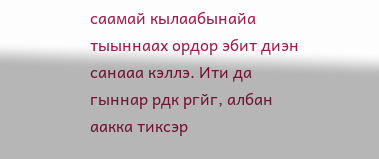саамай кылаабынайа тыыннаах ордор эбит диэн санааа кэллэ. Ити да гыннар рдк ргйг, албан аакка тиксэр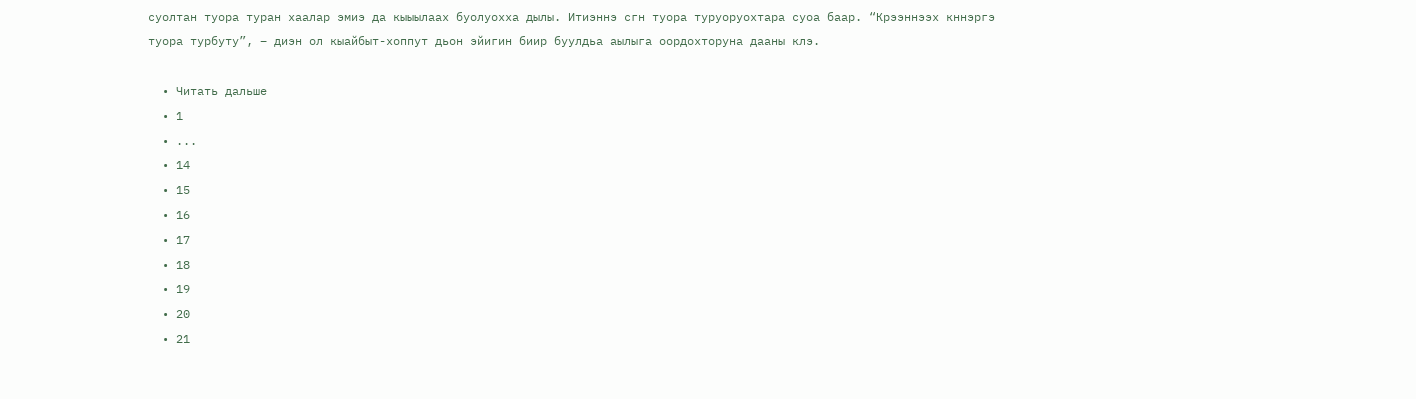суолтан туора туран хаалар эмиэ да кыыылаах буолуохха дылы. Итиэннэ сгн туора туруоруохтара суоа баар. “Крээннээх кннэргэ туора турбуту”, – диэн ол кыайбыт-хоппут дьон эйигин биир буулдьа аылыга оордохторуна дааны клэ.

  • Читать дальше
  • 1
  • ...
  • 14
  • 15
  • 16
  • 17
  • 18
  • 19
  • 20
  • 21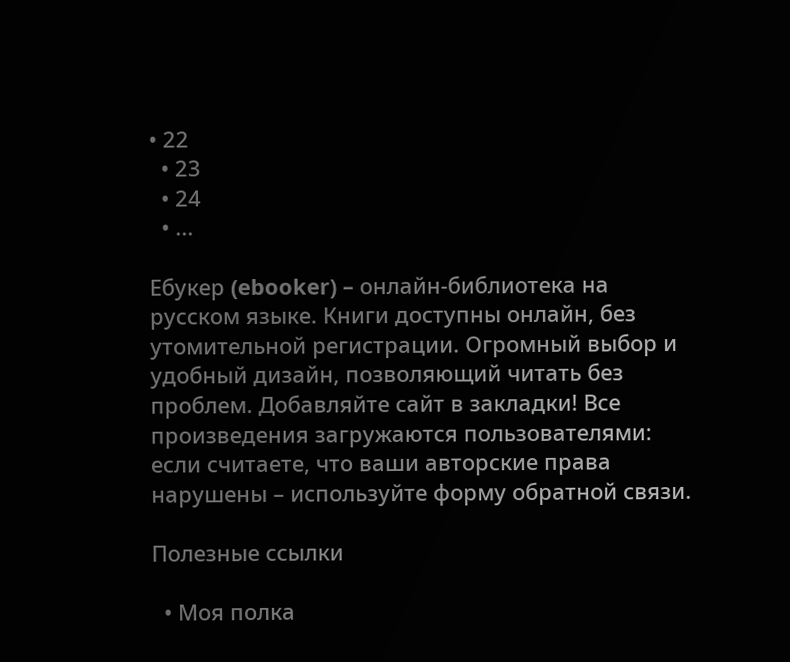• 22
  • 23
  • 24
  • ...

Ебукер (ebooker) – онлайн-библиотека на русском языке. Книги доступны онлайн, без утомительной регистрации. Огромный выбор и удобный дизайн, позволяющий читать без проблем. Добавляйте сайт в закладки! Все произведения загружаются пользователями: если считаете, что ваши авторские права нарушены – используйте форму обратной связи.

Полезные ссылки

  • Моя полка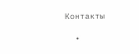Контакты

  •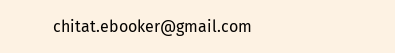chitat.ebooker@gmail.com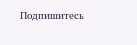Подпишитесь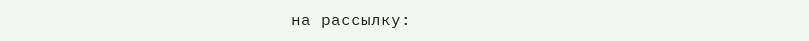на рассылку: